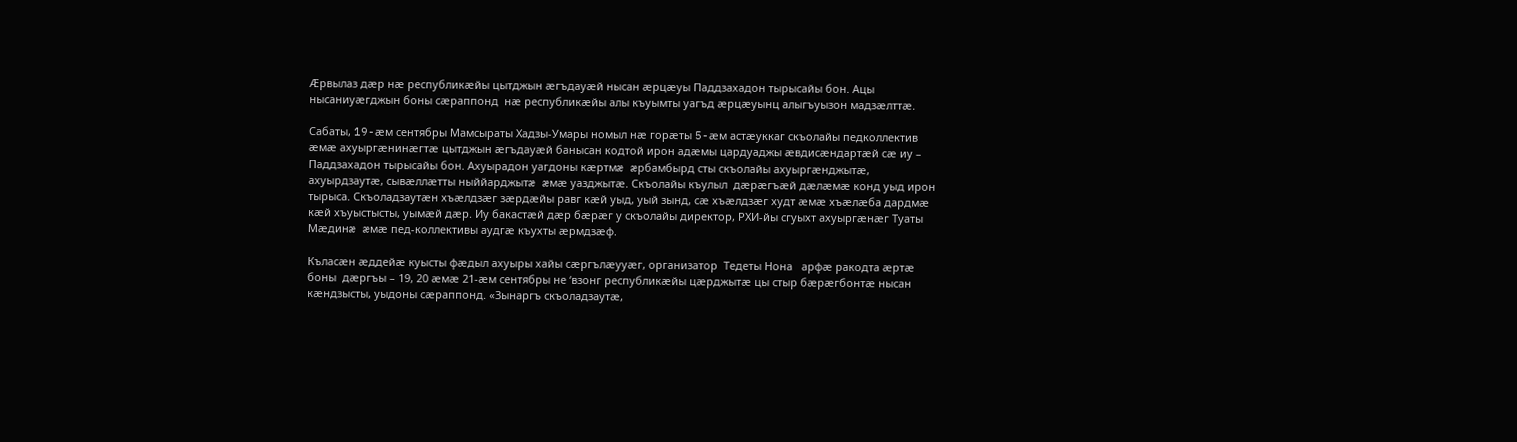Æрвылаз дæр нæ республикæйы цытджын æгъдауæй нысан æрцæуы Паддзахадон тырысайы бон. Ацы нысаниуæгджын боны сæраппонд  нæ республикæйы алы къуымты уагъд æрцæуынц алыгъуызон мадзæлттæ.

Сабаты, 19-æм сентябры Мамсыраты Хадзы-Умары номыл нæ горæты 5-æм астæуккаг скъолайы педколлектив æмæ ахуыргæнинæгтæ цытджын æгъдауæй банысан кодтой ирон адæмы цардуаджы æвдисæндартæй сæ иу – Паддзахадон тырысайы бон. Ахуырадон уагдоны кæртмæ æрбамбырд сты скъолайы ахуыргæнджытæ, ахуырдзаутæ, сывæллæтты ныййарджытæ æмæ уазджытæ. Скъолайы къулыл  дæрæгъæй дæлæмæ конд уыд ирон тырыса. Скъоладзаутæн хъæлдзæг зæрдæйы равг кæй уыд, уый зынд, сæ хъæлдзæг худт æмæ хъæлæба дардмæ кæй хъуыстысты, уымæй дæр. Иу бакастæй дæр бæрæг у скъолайы директор, РХИ-йы сгуыхт ахуыргæнæг Туаты Мæдинæ æмæ пед-коллективы аудгæ къухты æрмдзæф.

Къласæн æддейæ куысты фæдыл ахуыры хайы сæргълæууæг, организатор  Тедеты Нона   арфæ ракодта æртæ боны  дæргъы – 19, 20 æмæ 21-æм сентябры не ‘взонг республикæйы цæрджытæ цы стыр бæрæгбонтæ нысан кæндзысты, уыдоны сæраппонд. «Зынаргъ скъоладзаутæ,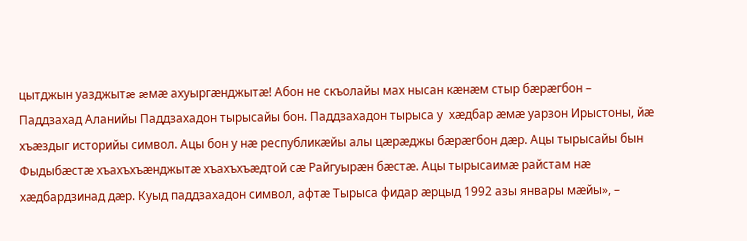цытджын уазджытæ æмæ ахуыргæнджытæ! Абон не скъолайы мах нысан кæнæм стыр бæрæгбон – Паддзахад Аланийы Паддзахадон тырысайы бон. Паддзахадон тырыса у  хæдбар æмæ уарзон Ирыстоны, йæ хъæздыг историйы символ. Ацы бон у нæ республикæйы алы цæрæджы бæрæгбон дæр. Ацы тырысайы бын Фыдыбæстæ хъахъхъæнджытæ хъахъхъæдтой сæ Райгуырæн бæстæ. Ацы тырысаимæ райстам нæ хæдбардзинад дæр. Куыд паддзахадон символ, афтæ Тырыса фидар æрцыд 1992 азы январы мæйы», –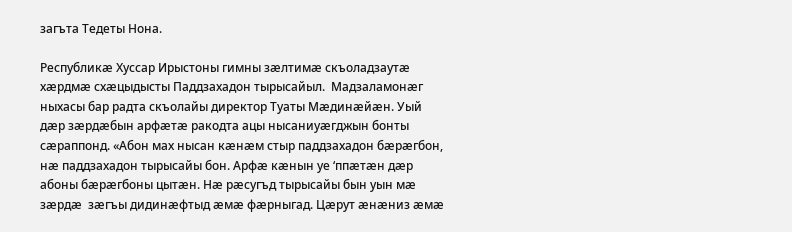загъта Тедеты Нона.

Республикæ Хуссар Ирыстоны гимны зæлтимæ скъоладзаутæ  хæрдмæ схæцыдысты Паддзахадон тырысайыл.  Мадзаламонæг ныхасы бар радта скъолайы директор Туаты Мæдинæйæн. Уый дæр зæрдæбын арфæтæ ракодта ацы нысаниуæгджын бонты сæраппонд. «Абон мах нысан кæнæм стыр паддзахадон бæрæгбон, нæ паддзахадон тырысайы бон. Арфæ кæнын уе ‘ппæтæн дæр абоны бæрæгбоны цытæн. Нæ рæсугъд тырысайы бын уын мæ зæрдæ  зæгъы дидинæфтыд æмæ фæрныгад. Цæрут æнæниз æмæ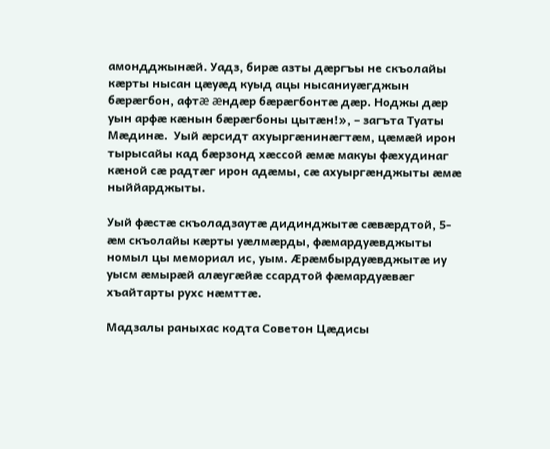амондджынæй. Уадз, бирæ азты дæргъы не скъолайы кæрты нысан цæуæд куыд ацы нысаниуæгджын бæрæгбон, афтæ æндæр бæрæгбонтæ дæр. Ноджы дæр уын арфæ кæнын бæрæгбоны цытæн!», – загъта Туаты Мæдинæ.  Уый æрсидт ахуыргæнинæгтæм, цæмæй ирон тырысайы кад бæрзонд хæссой æмæ макуы фæхудинаг кæной сæ радтæг ирон адæмы, сæ ахуыргæнджыты æмæ ныййарджыты.

Уый фæстæ скъоладзаутæ дидинджытæ сæвæрдтой, 5-æм скъолайы кæрты уæлмæрды, фæмардуæвджыты номыл цы мемориал ис, уым. Æрæмбырдуæвджытæ иу уысм æмырæй алæугæйæ ссардтой фæмардуæвæг хъайтарты рухс нæмттæ.

Мадзалы раныхас кодта Советон Цæдисы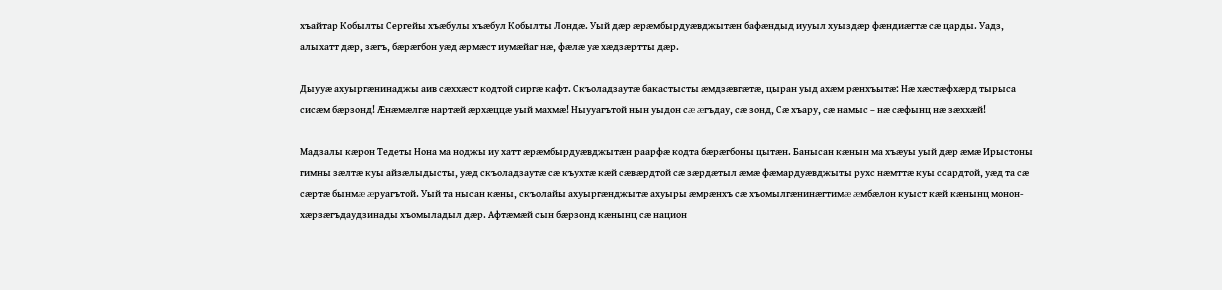хъайтар Кобылты Сергейы хъæбулы хъæбул Кобылты Лондæ. Уый дæр æрæмбырдуæвджытæн бафæндыд иууыл хуыздæр фæндиæгтæ сæ царды. Уадз, алыхатт дæр, зæгъ, бæрæгбон уæд æрмæст иумæйаг нæ, фæлæ уæ хæдзæртты дæр.

Дыууæ ахуыргæнинаджы аив сæххæст кодтой сиргæ кафт. Скъоладзаутæ бакастысты æмдзæвгæтæ, цыран уыд ахæм рæнхъытæ: Нæ хæстæфхæрд тырыса сисæм бæрзонд! Æнæмæлгæ нартæй æрхæццæ уый махмæ! Ныууагътой нын уыдон сæ æгъдау, сæ зонд, Сæ хъару, сæ намыс – нæ сæфынц нæ зæххæй!

Мадзалы кæрон Тедеты Нона ма ноджы иу хатт æрæмбырдуæвджытæн раарфæ кодта бæрæгбоны цытæн. Банысан кæнын ма хъæуы уый дæр æмæ Ирыстоны гимны зæлтæ куы айзæлыдысты, уæд скъоладзаутæ сæ къухтæ кæй сæвæрдтой сæ зæрдæтыл æмæ фæмардуæвджыты рухс нæмттæ куы ссардтой, уæд та сæ сæртæ бынмæ æруагътой. Уый та нысан кæны, скъолайы ахуыргæнджытæ ахуыры æмрæнхъ сæ хъомылгæнинæгтимæ æмбæлон куыст кæй кæнынц монон-хæрзæгъдаудзинады хъомыладыл дæр. Афтæмæй сын бæрзонд кæнынц сæ национ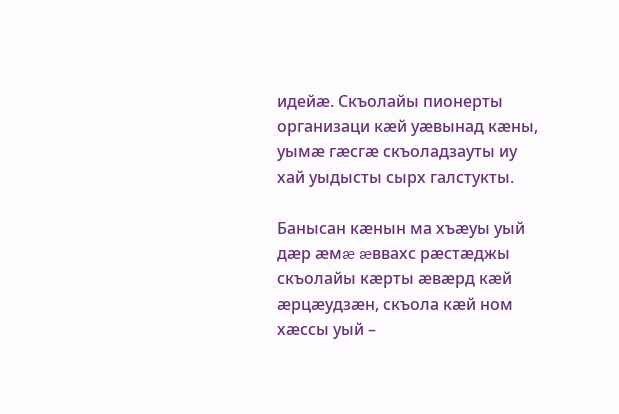идейæ. Скъолайы пионерты организаци кæй уæвынад кæны, уымæ гæсгæ скъоладзауты иу хай уыдысты сырх галстукты.

Банысан кæнын ма хъæуы уый дæр æмæ æввахс рæстæджы скъолайы кæрты æвæрд кæй æрцæудзæн, скъола кæй ном хæссы уый –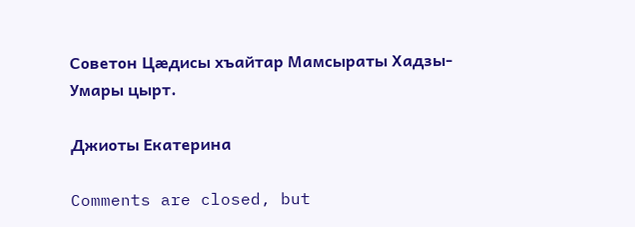Советон Цæдисы хъайтар Мамсыраты Хадзы-Умары цырт.

Джиоты Екатерина

Comments are closed, but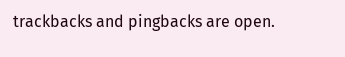trackbacks and pingbacks are open.